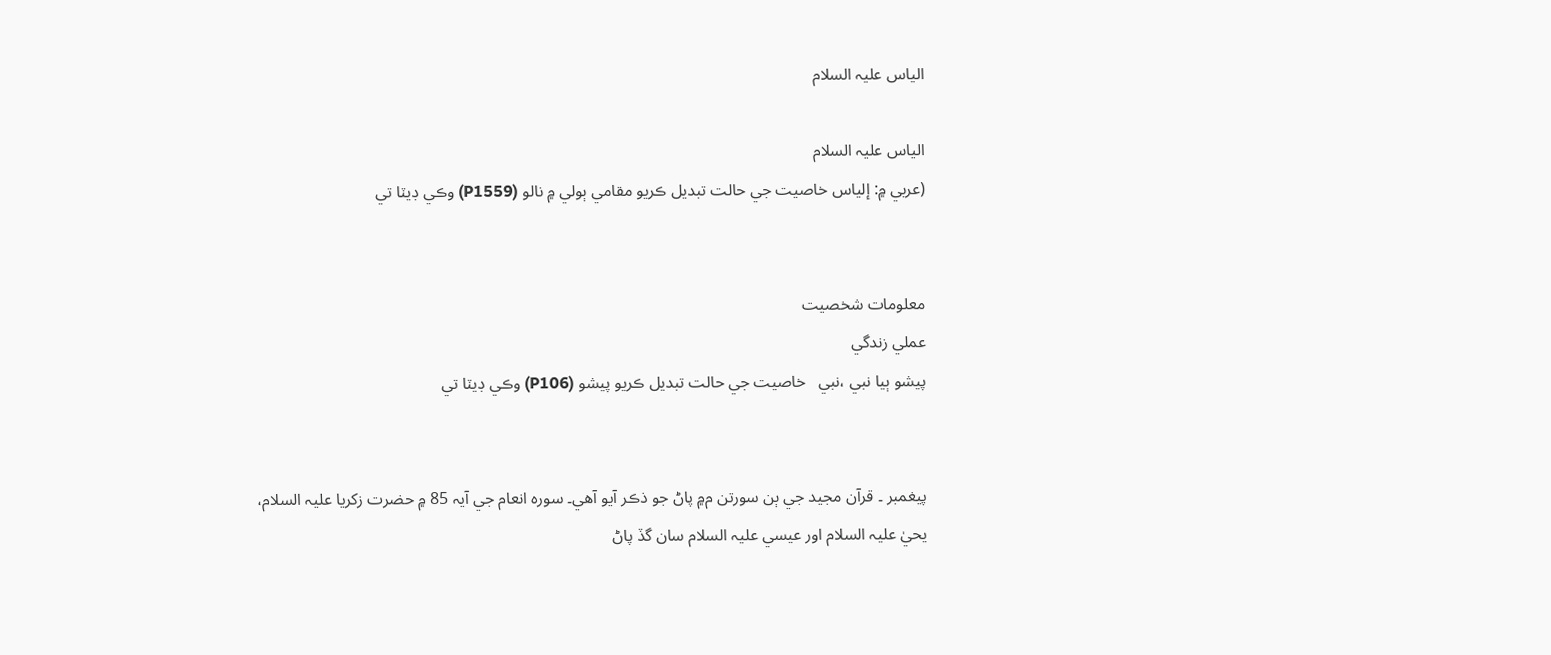الياس عليہ السلام

الياس عليہ السلام
(عربي ۾: إلياس خاصيت جي حالت تبديل ڪريو مقامي ٻولي ۾ نالو (P1559) وڪي ڊيٽا تي


معلومات شخصيت
عملي زندگي
پيشو ٻيا نبي ،نبي   خاصيت جي حالت تبديل ڪريو پيشو (P106) وڪي ڊيٽا تي


پيغمبر ۔ قرآن مجيد جي ٻن سورتن م۾ پاڻ جو ذڪر آيو آھي۔ سوره انعام جي آيہ 85 ۾ حضرت زکريا عليہ السلام، يحيٰ عليہ السلام اور عيسي عليہ السلام سان گڏ پاڻ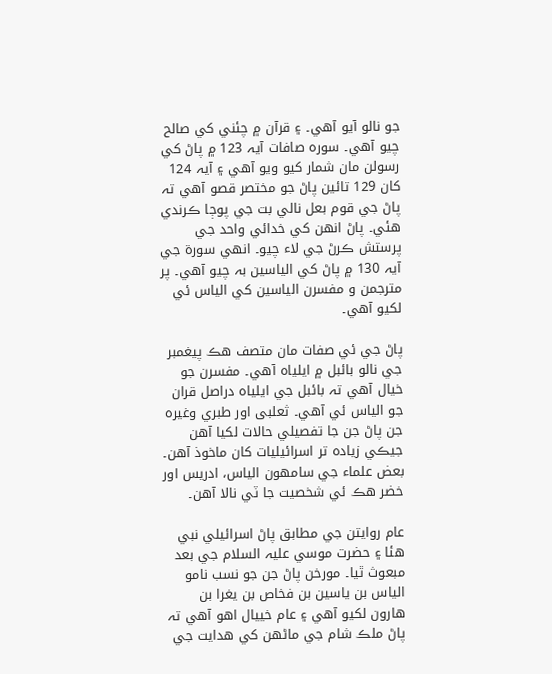جو نالو آيو آھي۔ ۽ قرآن ۾ چئني کي صالح چيو آھي۔ سوره صافات آيہ 123 ۾ پاڻ کي رسولن مان شمار کيو ويو آھي ۽ آيہ 124 کان 129 تائين پاڻ جو مختصر قصو آھي تہ پاڻ جي قوم بعل نالي بت جي پوڄا ڪرندي ھئي۔ پاڻ انھن کي خدائي واحد جي پرستش ڪرڻ جي لاء چيو۔ انھي سورۃ جي آيہ 130 ۾ پاڻ کي الياسين بہ چيو آھي۔ پر مترجمن و مفسرن الياسين کي الياس ئي لکيو آھي۔

پاڻ جي ئي صفات مان متصف ھڪ پيغمبر جي نالو بائبل ۾ ايلياہ آھي۔ مفسرن جو خيال آھي تہ بائبل جي ايلياہ دراصل قران جو الياس ئي آھي۔ ثعلبی اور طبري وغيره جن پاڻ جن جا تفصيلي حالات لکيا آھن جيڪي زیادہ تر اسرائيليات کان ماخوذ آھن۔ بعض علماء جي سامھون الياس، ادريس اور خضر ھڪ ئي شخصيت جا ٽي نالا آھن۔

عام روايتن جي مطابق پاڻ اسرائيلي نبي ھئا ۽ حضرت موسي علیہ السلام جي بعد مبعوث ٿيا۔ مورخن پاڻ جن جو نسب نامو الياس بن ياسين بن فخاص بن يغرا بن ھارون لکيو آھي ۽ عام خیيال اھو آھي تہ پاڻ ملڪ شام جي ماڻھن کي ھدايت جي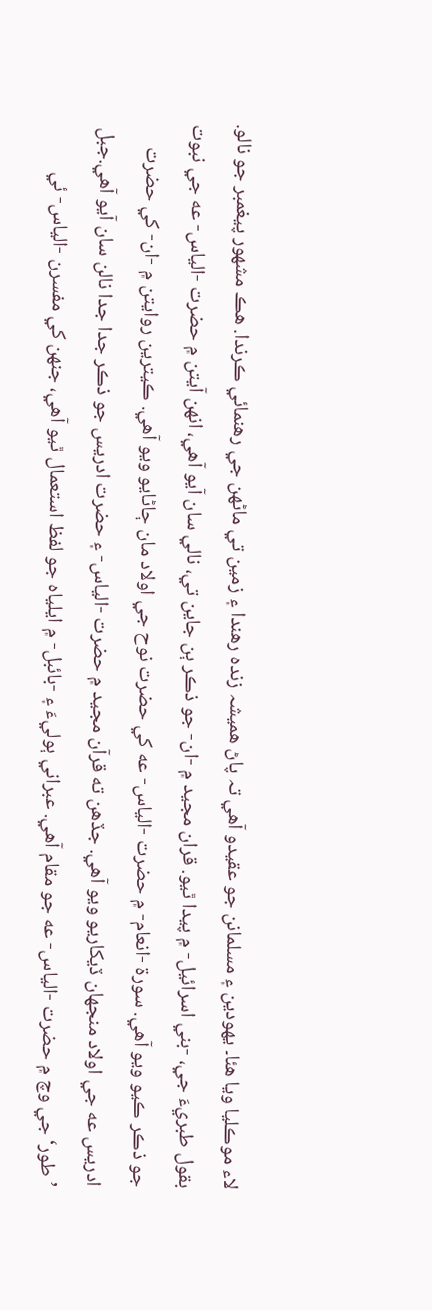لاء موڪليا ويا ھئا۔ يھودين ۽ مسلمانن جو عقیدو آھي تہ پاڻ ھميشہ زنده رھندا ۽ زمين تي ماڻھن جي رھنمائي ڪرندا. هڪ مشهور پيغمبر جو نالو. بقول طبريءَ جي، -بني اسرائيل- ۾ پيدا ٿيو. قران مجيد ۾ -ان- جو ذڪر ٻن جاين تي، نالي سان آيو آهي، انهن آيتن ۾ حضرت -الياس- عه جي نبوت جو ذڪر ڪيو ويو آهي. سورة -انعام- ۾ حضرت -الياس- عه کي حضرت نوح جي اولاد مان ڄاڻايو ويو آهي. ڪيترين روايتن ۾ -ان- کي حضرت ادريس عه جي اولاد منجهان ڏيکاريو ويو آهي. جڏهن ته قرآن مجيد ۾ حضرت -الياس- ۽ حضرت ادريس جو ذڪر جدا جدا نالن سان آيو آهي.جبل ’طور‘ جي وچ ۾ حضرت -الياس- عه جو مقام آهي. عبراني ٻوليءَ ۽ -بائبل- ۾ ايلياه جو لفظ استعمال ٿيو آهي، جنهن کي مفسرن -الياس- ئي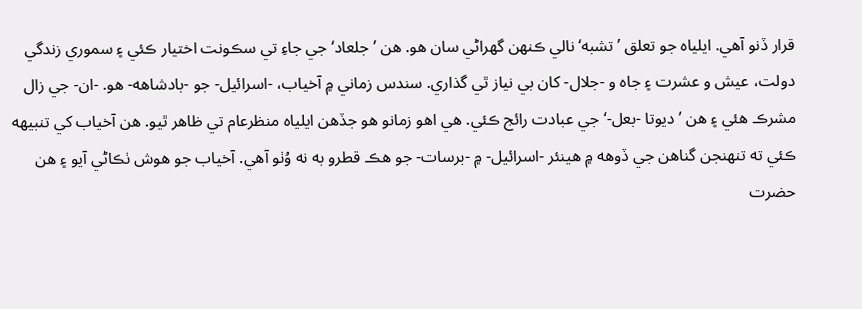قرار ڏنو آهي. ايلياه جو تعلق ’تشبه‘ نالي ڪنهن گهراڻي سان هو. هن ’جلعاد‘ جي جاءِ تي سڪونت اختيار ڪئي ۽ سموري زندگي دولت، عيش و عشرت ۽ جاه و -جلال- کان بي نياز ٿي گذاري. سندس زماني ۾ آخياب، -اسرائيل- جو -بادشاهه- هو. -ان- جي زال مشرڪ هئي ۽ هن ’ديوتا -بعل-‘ جي عبادت رائج ڪئي. هي اهو زمانو هو جڏهن ايلياه منظرعام تي ظاهر ٿيو. هن آخياب کي تنبيهه ڪئي ته تنهنجن گناهن جي ڏوهه ۾ هينئر -اسرائيل- ۾ -برسات- جو هڪ قطرو به نه وُٺو آهي. آخياب جو هوش ٺڪاڻي آيو ۽ هن حضرت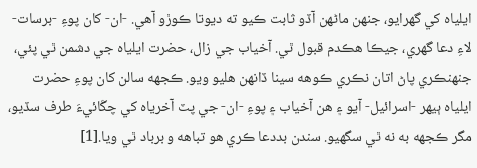ايلياه کي گهرايو، جنهن ماڻهن آڏو ثابت ڪيو ته ديوتا ڪوڙو آهي. -ان- کان پوءِ -برسات- لاءِ دعا گهري، جيڪا هڪدم قبول ٿي. آخياب جي زال، حضرت ايلياه جي دشمن ٿي پئي، جنهنڪري پاڻ اتان نڪري ڪوهه سينا ڏانهن هليو ويو. ڪجهه سالن کان پوءِ حضرت ايلياه ٻيهر -اسرائيل- آيو ۽ هن آخياب ۽ پوءِ -ان- جي پٽ آخرياه کي چڱائيءَ طرف سڏيو، مگر ڪجهه به نه ٿي سگهيو. سندن بددعا ڪري هو تباهه و برباد ٿي ويا.[1]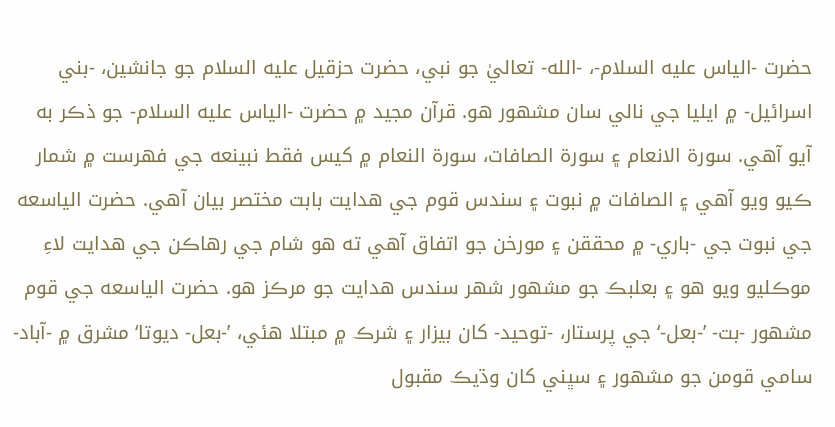حضرت -الياس عليه السلام-، -الله- تعاليٰ جو نبي، حضرت حزقيل عليه السلام جو جانشين، -بني اسرائيل- ۾ ايليا جي نالي سان مشهور هو. قرآن مجيد ۾ حضرت -الياس عليه السلام- جو ذڪر به آيو آهي. سورة الانعام ۽ سورة الصافات، سورة النعام ۾ کيس فقط نبينعه جي فهرست ۾ شمار ڪيو ويو آهي ۽ الصافات ۾ نبوت ۽ سندس قوم جي هدايت بابت مختصر بيان آهي. حضرت الياسعه جي نبوت جي -باري- ۾ محققن ۽ مورخن جو اتفاق آهي ته هو شام جي رهاڪن جي هدايت لاءِ موڪليو ويو هو ۽ بعلبڪ جو مشهور شهر سندس هدايت جو مرڪز هو. حضرت الياسعه جي قوم مشهور -بت- ’-بعل-‘ جي پرستار، -توحيد- کان بيزار ۽ شرڪ ۾ مبتلا هئي، ’-بعل- ديوتا‘ مشرق ۾ -آباد- سامي قومن جو مشهور ۽ سڀني کان وڌيڪ مقبول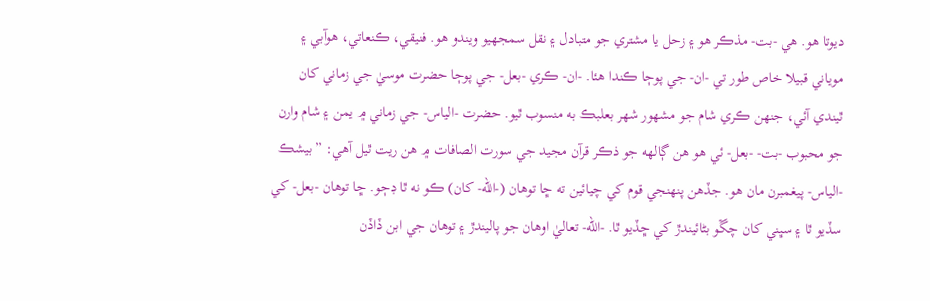ديوتا هو. هي -بت- مذڪر هو ۽ زحل يا مشتري جو متبادل ۽ نقل سمجهيو ويندو هو. فنيقي، ڪنعاتي، هوآبي ۽ موياني قبيلا خاص طور تي -ان- جي پوڄا ڪندا هئا. -ان- ڪري -بعل- جي پوڄا حضرت موسيٰ جي زماني کان ٿيندي آئي، جنهن ڪري شام جو مشهور شهر بعلبڪ به منسوب ٿيو. حضرت -الياس- جي زماني ۾ يمن ۽ شام وارن جو محبوب -بت- -بعل- ئي هو هن ڳالهه جو ذڪر قرآن مجيد جي سورت الصافات ۾ هن ريت ٿيل آهي: ”بيشڪ -الياس- پيغمبرن مان هو. جڏهن پنهنجي قوم کي چيائين ته ڇا توهان (-الله- کان) ڪو نه ٿا ڊڄو. ڇا توهان -بعل- کي سڏيو ٿا ۽ سڀني کان چڱو بڻائيندڙ کي ڇڏيو ٿا. -الله- تعاليٰ اوهان جو پاليندڙ ۽ توهان جي ابن ڏاڏن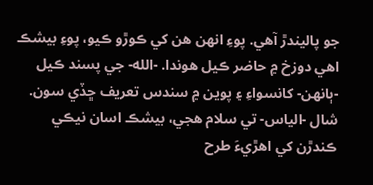جو پاليندڙ آهي. پوءِ انهن هن کي ڪوڙو ڪيو، پوءِ بيشڪ اهي دوزخ ۾ حاضر ڪيل هوندا. -الله- جي پسند ڪيل -ٻانهن- کانسواءِ ۽ پوين ۾ سندس تعريف ڇڏي سون. شال -الياس- تي سلام هجي، بيشڪ اسان نيڪي ڪندڙن کي اهڙيءَ طرح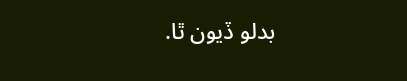بدلو ڏيون ٿا.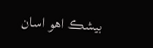بيشڪ اهو اسان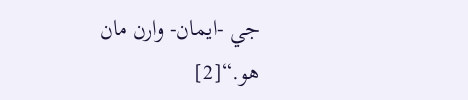جي -ايمان- وارن مان هو.“[2]